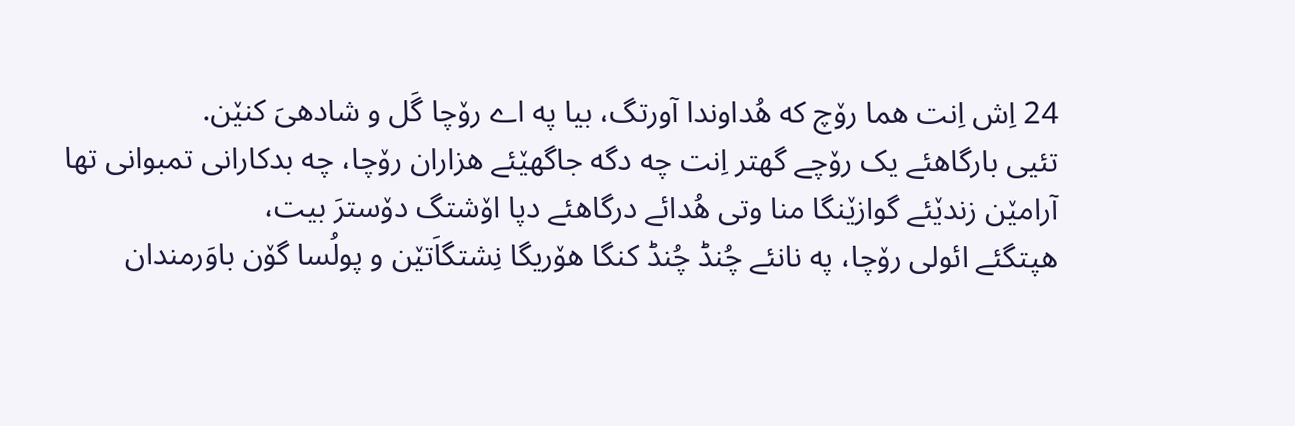24 اِش اِنت هما رۆچ که هُداوندا آورتگ، بیا په اے رۆچا گَل و شادهیَ کنێن.
تئیی بارگاهئے یک رۆچے گهتر اِنت چه دگه جاگهێئے هزاران رۆچا، چه بدکارانی تمبوانی تها آرامێن زندێئے گوازێنگا منا وتی هُدائے درگاهئے دپا اۆشتگ دۆسترَ بیت،
هپتگئے ائولی رۆچا، په نانئے چُنڈ چُنڈ کنگا هۆریگا نِشتگاَتێن و پولُسا گۆن باوَرمندان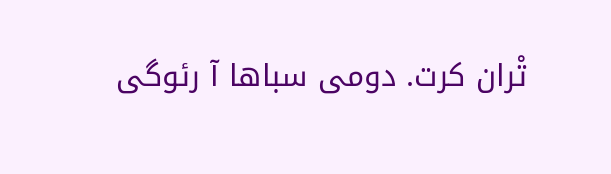تْران کرت. دومی سباها آ رئوگی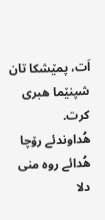اَت، پمێشکا تان شپنێما هبری کرت.
هُداوندئے رۆچا هُدائے روه منی دلا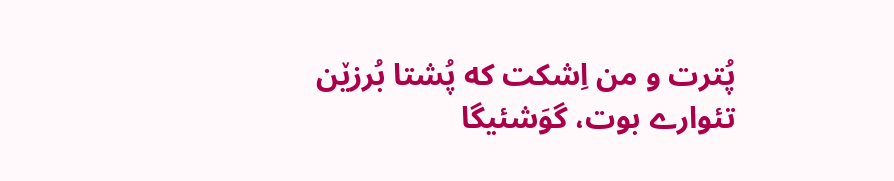پُترت و من اِشکت که پُشتا بُرزێن تئوارے بوت، گوَشئیگا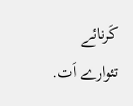کَرنائے تئوارے اَت.